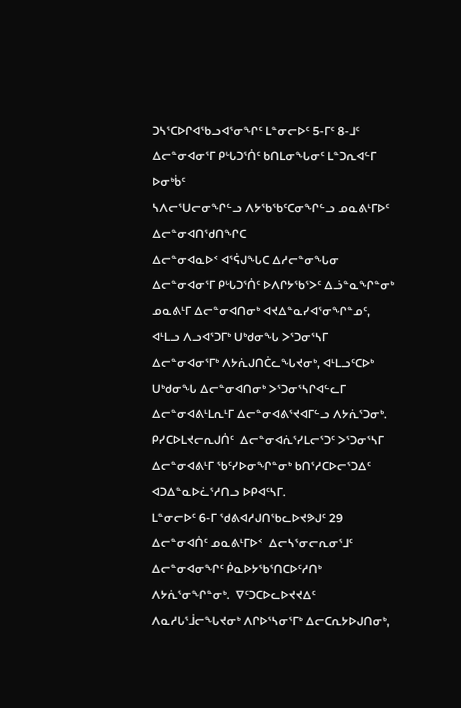ᑐᓴᕐᑕᐅᒋᐊᖃᓗᐊᕐᓂᖏᑦ ᒪᓐᓂᓕᐅᑦ 5-ᒥᑦ 8-ᒧᑦ ᐃᓕᓐᓂᐊᓂᕐᒥ ᑭᒡᒐᑐᕐᑏᑦ ᑲᑎᒪᓂᖓᓂᑦ ᒪᓐᑐᕆᐊᓪᒥ
ᐅᓂᒃᑳᑦ
ᓴᐱᓕᕐᑌᓕᓂᖏᓪᓗ ᐱᔭᖃᖃᑦᑕᓂᖏᓪᓗ ᓄᓇᕕᒻᒥᐅᑦ ᐃᓕᓐᓂᐊᑎᖁᑎᖏᑕ
ᐃᓕᓐᓂᐊᓇᐅᑉ ᐊᕐᕌᒍᖓᑕ ᐃᓱᓕᓐᓂᖓᓂ ᐃᓕᓐᓂᐊᓂᕐᒥ ᑭᒡᒐᑐᕐᑏᑦ ᐅᐱᒋᔭᖃᕐᐳᑦ ᐃᓘᓐᓇᖏᓐᓂᒃ ᓄᓇᕕᒻᒥ ᐃᓕᓐᓂᐊᑎᓂᒃ ᐊᔪᐃᓐᓇᓯᐊᕐᓂᖏᓐᓄᑦ, ᐊᒻᒪᓗ ᐱᓗᐊᕐᑐᒥᒃ ᑌᒃᑯᓂᖓ ᐳᕐᑐᓂᕐᓴᒥ ᐃᓕᓐᓂᐊᓂᕐᒥᒃ ᐱᔭᕇᒍᑎᑖᓚᖓᔪᓂᒃ, ᐊᒻᒪᓗᑦᑕᐅᒃ ᑌᒃᑯᓂᖓ ᐃᓕᓐᓂᐊᑎᓂᒃ ᐳᕐᑐᓂᕐᓴᒋᐊᓪᓚᒥ ᐃᓕᓐᓂᐊᕕᒻᒪᕆᒻᒥ ᐃᓕᓐᓂᐊᕕᕐᔪᐊᒥᓪᓗ ᐱᔭᕇᕐᑐᓂᒃ. ᑭᓯᑕᐅᒪᔪᓕᕆᒍᑏᑦ  ᐃᓕᓐᓂᐊᕇᕐᓯᒪᓕᕐᑐᑦ ᐳᕐᑐᓂᕐᓴᒥ ᐃᓕᓐᓂᐊᕕᒻᒥ ᖃᑦᓯᐅᓂᖏᓐᓂᒃ ᑲᑎᕐᓱᑕᐅᓕᕐᑐᐃᑦ ᐊᑐᐃᓐᓇᐅᓛᕐᓱᑎᓗ ᐅᑭᐊᑦᓴᒥ.
ᒪᓐᓂᓕᐅᑦ 6-ᒥ ᖁᕕᐊᓱᒍᑎᖃᓚᐅᔪᕗᒍᑦ 29 ᐃᓕᓐᓂᐊᑏᑦ ᓄᓇᕕᒻᒥᐅᑉ  ᐃᓕᓴᕐᓂᓕᕆᓂᕐᒧᑦ ᐃᓕᓐᓂᐊᓂᖏᑦ ᑮᓇᐅᔭᖃᕐᑎᑕᐅᑦᓱᑎᒃ  ᐱᔭᕇᕐᓂᖏᓐᓂᒃ.  ᐁᑦᑐᑕᐅᓚᐅᔪᔪᐃᑦ ᐱᓇᓱᒐᕐᒨᓕᖓᔪᓂᒃ ᐱᒋᐅᕐᓴᓂᕐᒥᒃ ᐃᓕᑕᕆᔭᐅᒍᑎᓂᒃ,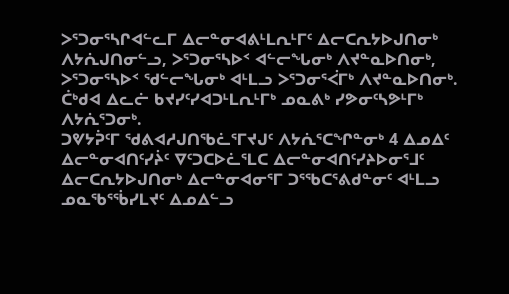ᐳᕐᑐᓂᕐᓴᒋᐊᓪᓚᒥ ᐃᓕᓐᓂᐊᕕᒻᒪᕆᒻᒥᑦ ᐃᓕᑕᕆᔭᐅᒍᑎᓂᒃ ᐱᔭᕇᒍᑎᓂᓪᓗ, ᐳᕐᑐᓂᕐᓴᐅᑉ ᐊᓪᓕᖓᓂᒃ ᐱᔪᓐᓇᐅᑎᓂᒃ, ᐳᕐᑐᓂᕐᓴᐅᑉ ᖁᓪᓕᖓᓂᒃ ᐊᒻᒪᓗ ᐳᕐᑐᓂᕐᐹᒥᒃ ᐱᔪᓐᓇᐅᑎᓂᒃ.  ᑖᒃᑯᐊ ᐃᓚᓖ ᑲᔪᓯᑦᓯᐊᑐᒻᒪᕆᒻᒥᒃ ᓄᓇᕕᒃ ᓯᕗᓂᑦᓴᕗᒻᒥᒃ ᐱᔭᕇᕐᑐᓂᒃ.
ᑐᕓᔭᕉᑦᒥ ᖁᕕᐊᓱᒍᑎᖃᓛᕐᒥᔪᒍᑦ ᐱᔭᕇᕐᑕᖏᓐᓂᒃ 4 ᐃᓄᐃᑦ ᐃᓕᓐᓂᐊᑎᑦᓯᔩᑦ ᐁᑦᑐᑕᐅᓛᕐᒪᑕ ᐃᓕᓐᓂᐊᑎᑦᓯᔨᐅᓂᕐᒧᑦ ᐃᓕᑕᕆᔭᐅᒍᑎᓂᒃ ᐃᓕᓐᓂᐊᓂᕐᒥ ᑐᕐᖃᑕᕐᕕᑯᓐᓂᑦ ᐊᒻᒪᓗ  ᓄᓇᖃᕐᖄᓯᒪᔪᑦ ᐃᓄᐃᓪᓗ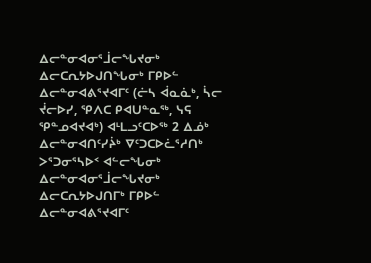ᐃᓕᓐᓂᐊᓂᕐᒨᓕᖓᔪᓂᒃ ᐃᓕᑕᕆᔭᐅᒍᑎᖓᓂᒃ ᒥᑭᐅᓪ ᐃᓕᓐᓂᐊᕕᕐᔪᐊᒥᑦ (ᓖᓴ ᐋᓇᓈᒃ, ᓵᓕ ᔫᓕᐅᓯ, ᕿᐱᑕ ᑭᐊᑌᓐᓇᖅ, ᓭᕋ ᕿᓐᓄᐊᔪᐊᒃ) ᐊᒻᒪᓗᑦᑕᐅᖅ 2 ᐃᓅᒃ ᐃᓕᓐᓂᐊᑎᑦᓯᔩᒃ ᐁᑦᑐᑕᐅᓛᕐᓱᑎᒃ ᐳᕐᑐᓂᕐᓴᐅᑉ ᐊᓪᓕᖓᓂᒃ ᐃᓕᓐᓂᐊᓂᕐᒨᓕᖓᔪᓂᒃ ᐃᓕᑕᕆᔭᐅᒍᑎᒥᒃ ᒥᑭᐅᓪ ᐃᓕᓐᓂᐊᕕᕐᔪᐊᒥᑦ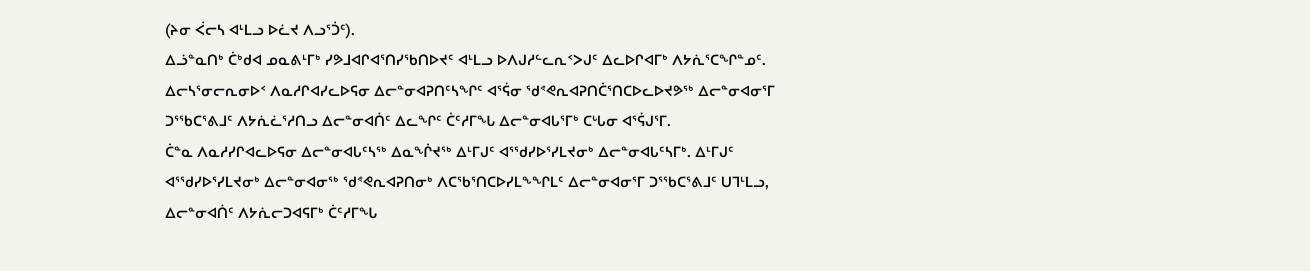(ᔨᓂ ᐹᓕᓴ ᐊᒻᒪᓗ ᐅᓛᔪ ᐱᓗᕐᑑᑦ).
ᐃᓘᓐᓇᑎᒃ ᑖᒃᑯᐊ ᓄᓇᕕᒻᒥᒃ ᓯᕗᒧᐊᒋᐊᕐᑎᓯᖃᑎᐅᔪᑦ ᐊᒻᒪᓗ ᐅᐱᒍᓱᓪᓚᕆᑉᐳᒍᑦ ᐃᓚᐅᒋᐊᒥᒃ ᐱᔭᕇᕐᑕᖏᓐᓄᑦ.
ᐃᓕᓴᕐᓂᓕᕆᓂᐅᑉ ᐱᓇᓱᒋᐊᓯᓚᐅᕋᓂ ᐃᓕᓐᓂᐊᕈᑎᑦᓴᖏᑦ ᐊᕐᕌᓂ ᖁᕝᕙᕆᐊᕈᑎᑖᕐᑎᑕᐅᓚᐅᔪᕗᖅ ᐃᓕᓐᓂᐊᓂᕐᒥ ᑐᕐᖃᑕᕐᕕᒧᑦ ᐱᔭᕇᓛᕐᓱᑎᓗ ᐃᓕᓐᓂᐊᑏᑦ ᐃᓚᖏᑦ ᑖᑦᓱᒥᖓ ᐃᓕᓐᓂᐊᒐᕐᒥᒃ ᑕᒡᒐᓂ ᐊᕐᕌᒍᕐᒥ.
ᑖᓐᓇ ᐱᓇᓱᓯᒋᐊᓚᐅᕋᓂ ᐃᓕᓐᓂᐊᒐᑦᓴᖅ ᐃᓇᖐᔪᖅ ᐃᒻᒥᒍᑦ ᐊᕐᖁᓯᐅᕐᓯᒪᔪᓂᒃ ᐃᓕᓐᓂᐊᒐᑦᓴᒥᒃ. ᐃᒻᒥᒍᑦ ᐊᕐᖁᓯᐅᕐᓯᒪᔪᓂᒃ ᐃᓕᓐᓂᐊᓂᖅ ᖁᕝᕙᕆᐊᕈᑎᓂᒃ ᐱᑕᖃᕐᑎᑕᐅᓯᒪᖕᖏᒪᑦ ᐃᓕᓐᓂᐊᓂᕐᒥ ᑐᕐᖃᑕᕐᕕᒧᑦ ᑌᒣᒻᒪᓗ, ᐃᓕᓐᓂᐊᑏᑦ ᐱᔭᕇᓕᑐᐊᕋᒥᒃ ᑖᑦᓱᒥᖓ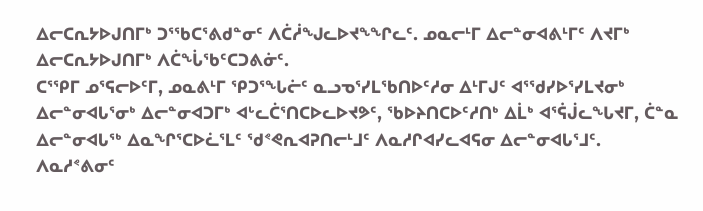ᐃᓕᑕᕆᔭᐅᒍᑎᒥᒃ ᑐᕐᖃᑕᕐᕕᑯᓐᓂᑦ ᐱᑖᓲᖑᓚᐅᔪᖕᖏᓚᑦ. ᓄᓇᓕᒻᒥ ᐃᓕᓐᓂᐊᕕᒻᒥᑦ ᐱᔪᒥᒃ ᐃᓕᑕᕆᔭᐅᒍᑎᒥᒃ ᐱᑖᖔᖃᑦᑕᑐᕕᓃᑦ.
ᑕᕐᕿᒥ ᓄᕐᕋᓕᐅᑦᒥ, ᓄᓇᕕᒻᒥ ᕿᑐᕐᖓᓖᑦ ᓇᓗᓀᕐᓯᒪᖃᑎᐅᑦᓱᓂ ᐃᒻᒥᒍᑦ ᐊᕐᖁᓯᐅᕐᓯᒪᔪᓂᒃ ᐃᓕᓐᓂᐊᒐᕐᓂᒃ ᐃᓕᓐᓂᐊᑐᒥᒃ ᐊᒡᓚᑖᕐᑎᑕᐅᓚᐅᔪᕗᑦ, ᖃᐅᔨᑎᑕᐅᑦᓱᑎᒃ ᐃᒫᒃ ᐊᕐᕌᒎᓚᖓᔪᒥ, ᑖᓐᓇ ᐃᓕᓐᓂᐊᒐᖅ ᐃᓇᖏᕐᑕᐅᓛᕐᒪᑦ ᖁᕝᕙᕆᐊᕈᑎᓕᒻᒧᑦ ᐱᓇᓱᒋᐊᓯᓚᐊᕋᓂ ᐃᓕᓐᓂᐊᒐᕐᒧᑦ.
ᐱᓇᓱᕝᕕᓂᑦ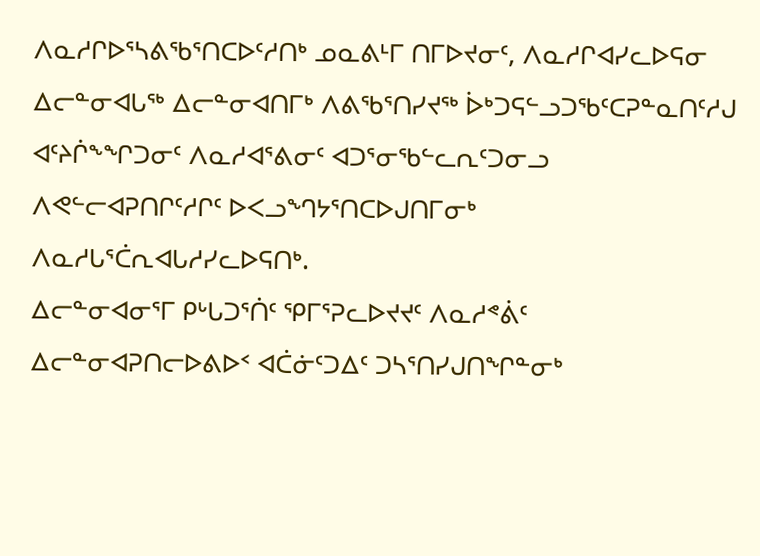ᐱᓇᓱᒋᐅᕐᓴᕕᖃᕐᑎᑕᐅᑦᓱᑎᒃ ᓄᓇᕕᒻᒥ ᑎᒥᐅᔪᓂᑦ, ᐱᓇᓱᒋᐊᓯᓚᐅᕋᓂ ᐃᓕᓐᓂᐊᒐᖅ ᐃᓕᓐᓂᐊᑎᒥᒃ ᐱᕕᖃᕐᑎᓯᔪᖅ ᐆᒃᑐᕋᓪᓗᑐᖃᑦᑕᕈᓐᓇᑎᑦᓱᒍ ᐊᑦᔨᒌᖕᖏᑐᓂᑦ ᐱᓇᓱᐊᕐᕕᓂᑦ ᐊᑐᕐᓂᖃᓪᓚᕆᑦᑐᓂᓗ ᐱᕙᓪᓕᐊᕈᑎᒋᑦᓱᒋᑦ ᐅᐸᓗᙰᔭᕐᑎᑕᐅᒍᑎᒥᓂᒃ ᐱᓇᓱᒐᕐᑖᕆᐊᒐᓱᓯᓚᐅᕋᑎᒃ.
ᐃᓕᓐᓂᐊᓂᕐᒥ ᑭᒡᒐᑐᕐᑏᑦ ᕿᒥᕐᕈᓚᐅᔪᔪᑦ ᐱᓇᓱᕝᕖᑦ ᐃᓕᓐᓂᐊᕈᑎᓕᐅᕕᐅᑉ ᐊᑖᓃᑦᑐᐃᑦ ᑐᓴᕐᑎᓯᒍᑎᖏᓐᓂᒃ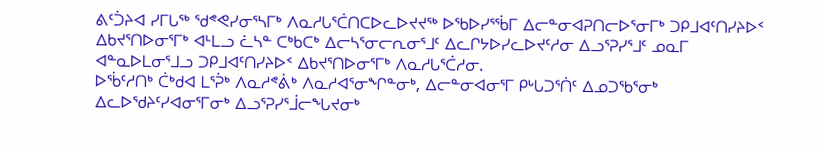ᕕᑦᑑᔨᐊ ᓯᒥᒐᖅ ᖁᕝᕙᓯᓂᕐᓴᒥᒃ ᐱᓇᓱᒐᕐᑖᑎᑕᐅᓚᐅᔪᔪᖅ ᐅᖃᐅᓯᕐᖄᒥ ᐃᓕᓐᓂᐊᕈᑎᓕᐅᕐᓂᒥᒃ ᑐᑭᒧᐊᑦᑎᓯᔨᐅᑉ ᐃᑲᔪᕐᑎᐅᓂᕐᒥᒃ ᐊᒻᒪᓗ ᓛᓴᓐ ᑕᒃᑲᑕᒃ ᐃᓕᓴᕐᓂᓕᕆᓂᕐᒧᑦ ᐃᓚᒋᔭᐅᓯᓚᐅᔪᑦᓱᓂ ᐃᓗᕐᕈᓯᕐᒧᑦ ᓄᓇᒥ ᐊᓐᓇᐅᒪᓂᕐᒧᓗ ᑐᑭᒧᐊᑦᑎᓯᔨᐅᑉ ᐃᑲᔪᕐᑎᐅᓂᕐᒥᒃ ᐱᓇᓱᒐᕐᑖᓱᓂ.
ᐅᖄᑦᓱᑎᒃ ᑖᒃᑯᐊ ᒪᕐᕉᒃ ᐱᓇᓱᕝᕖᒃ ᐱᓇᓱᐊᕐᓂᖏᓐᓂᒃ, ᐃᓕᓐᓂᐊᓂᕐᒥ ᑭᒡᒐᑐᕐᑏᑦ ᐃᓄᑐᖃᕐᓂᒃ ᐃᓚᐅᖁᔨᑦᓯᐊᓂᕐᒥᓂᒃ ᐃᓗᕐᕈᓯᕐᒨᓕᖓᔪᓂᒃ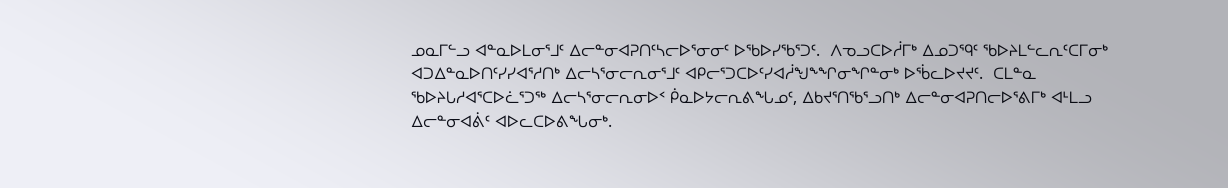ᓄᓇᒥᓪᓗ ᐊᓐᓇᐅᒪᓂᕐᒧᑦ ᐃᓕᓐᓂᐊᕈᑎᑦᓴᓕᐅᕐᓂᓂᑦ ᐅᖃᐅᓯᖃᕐᑐᑦ.  ᐱᓀᓗᑕᐅᓲᒥᒃ ᐃᓄᑐᙯᑦ ᖃᐅᔨᒪᓪᓚᕆᑦᑕᒥᓂᒃ ᐊᑐᐃᓐᓇᐅᑎᑦᓯᓯᐊᕐᓱᑎᒃ ᐃᓕᓴᕐᓂᓕᕆᓂᕐᒧᑦ ᐊᑭᓕᕐᑐᑕᐅᑦᓯᐊᓲᖑᖕᖏᓂᖏᓐᓂᒃ ᐅᖄᓚᐅᔪᔪᑦ.  ᑕᒪᓐᓇ ᖃᐅᔨᒐᓱᐊᕐᑕᐅᓛᕐᑐᖅ ᐃᓕᓴᕐᓂᓕᕆᓂᐅᑉ ᑮᓇᐅᔭᓕᕆᕕᖓᓄᑦ, ᐃᑲᔪᕐᑎᖃᕐᓗᑎᒃ ᐃᓕᓐᓂᐊᕈᑎᓕᐅᕐᕕᒥᒃ ᐊᒻᒪᓗ ᐃᓕᓐᓂᐊᕖᑦ ᐊᐅᓚᑕᐅᕕᖓᓂᒃ.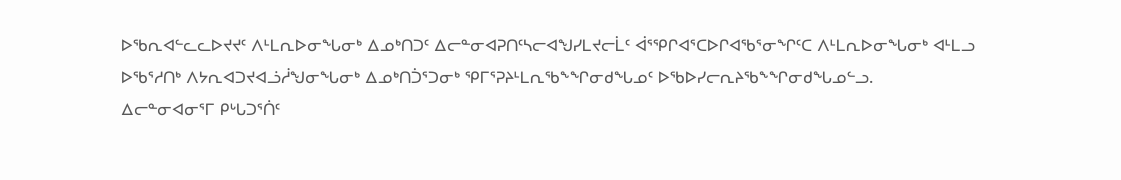ᐅᖃᕆᐊᓪᓚᓚᐅᔪᔪᑦ ᐱᒻᒪᕆᐅᓂᖓᓂᒃ ᐃᓄᒃᑎᑐᑦ ᐃᓕᓐᓂᐊᕈᑎᑦᓴᓕᐊᖑᓯᒪᔪᓕᒫᑦ ᐋᕐᕿᒋᐊᕐᑕᐅᒋᐊᖃᕐᓂᖏᑦᑕ ᐱᒻᒪᕆᐅᓂᖓᓂᒃ ᐊᒻᒪᓗ ᐅᖃᕐᓱᑎᒃ ᐱᔭᕆᐊᑐᔪᐊᓘᓲᖑᓂᖓᓂᒃ ᐃᓄᒃᑎᑑᕐᑐᓂᒃ ᕿᒥᕐᕈᔨᒻᒪᕆᖃᖕᖏᓂᑯᖓᓄᑦ ᐅᖃᐅᓯᓕᕆᔨᖃᖕᖏᓂᑯᖓᓄᓪᓗ.
ᐃᓕᓐᓂᐊᓂᕐᒥ ᑭᒡᒐᑐᕐᑏᑦ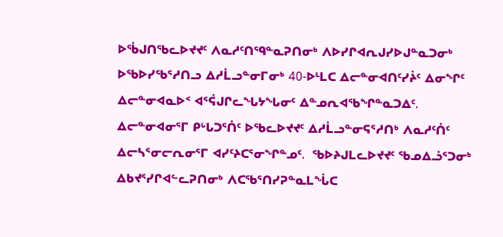ᐅᖄᒍᑎᖃᓚᐅᔪᔪᑦ ᐱᓇᓱᑦᑎᙯᓐᓇᕈᑎᓂᒃ ᐱᐅᓯᒋᐊᕆᒍᓯᐅᒍᓐᓇᑐᓂᒃ ᐅᖃᐅᓯᖃᕐᓱᑎᓗ ᐃᓱᒫᓗᓐᓂᒥᓂᒃ 40-ᐅᒻᒪᑕ ᐃᓕᓐᓂᐊᑎᑦᓯᔩᑦ ᐃᓂᖏᑦ ᐃᓕᓐᓂᐊᓇᐅᑉ ᐊᕐᕌᒍᒋᓚᖓᔭᖓᓂᑦ ᐃᓐᓄᕆᐊᖃᖏᓐᓇᑐᐃᑦ.
ᐃᓕᓐᓂᐊᓂᕐᒥ ᑭᒡᒐᑐᕐᑏᑦ ᐅᖃᓚᐅᔪᔪᑦ ᐃᓱᒫᓗᓐᓂᕋᕐᓱᑎᒃ ᐱᓇᓱᑦᑏᑦ ᐃᓕᓴᕐᓂᓕᕆᓂᕐᒥ ᐊᓯᑦᔨᑕᕐᓂᖏᓐᓄᑦ.  ᖃᐅᔨᒍᒪᓚᐅᔪᔪᑦ ᖃᓄᐃᓘᕐᑐᓂᒃ ᐃᑲᔪᕐᓯᒋᐊᓪᓚᕈᑎᓂᒃ ᐱᑕᖃᕐᑎᓯᕈᓐᓇᒪᖔᑕ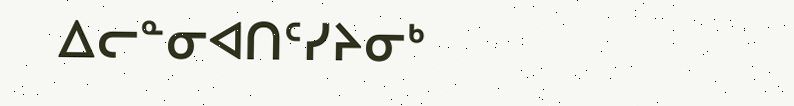ᐃᓕᓐᓂᐊᑎᑦᓯᔨᓂᒃ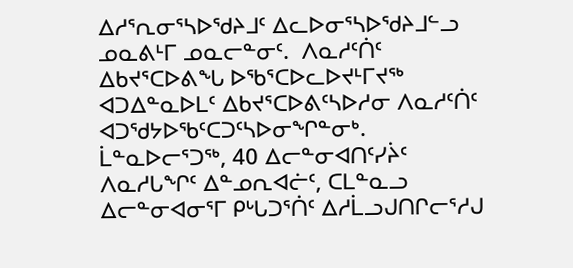ᐃᓱᕐᕆᓂᕐᓴᐅᖁᔨᒧᑦ ᐃᓚᐅᓂᕐᓴᐅᖁᔨᒧᓪᓗ ᓄᓇᕕᒻᒥ ᓄᓇᓕᓐᓂᑦ.  ᐱᓇᓱᑦᑏᑦ ᐃᑲᔪᕐᑕᐅᕕᖓ ᐅᖃᕐᑕᐅᓚᐅᔪᒻᒥᔪᖅ ᐊᑐᐃᓐᓇᐅᒪᑦ ᐃᑲᔪᕐᑕᐅᕕᑦᓴᐅᓱᓂ ᐱᓇᓱᑦᑏᑦ ᐊᑐᖁᔭᐅᖃᑦᑕᑐᑦᓴᐅᓂᖏᓐᓂᒃ.
ᒫᓐᓇᐅᓕᕐᑐᖅ, 40 ᐃᓕᓐᓂᐊᑎᑦᓯᔩᑦ ᐱᓇᓱᒐᖏᑦ ᐃᓐᓄᕆᐊᓖᑦ, ᑕᒪᓐᓇᓗ ᐃᓕᓐᓂᐊᓂᕐᒥ ᑭᒡᒐᑐᕐᑏᑦ ᐃᓱᒫᓗᒍᑎᒋᓕᕐᓱᒍ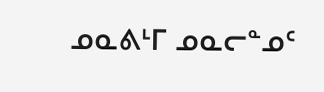ᓄᓇᕕᒻᒥ ᓄᓇᓕᓐᓄᑦ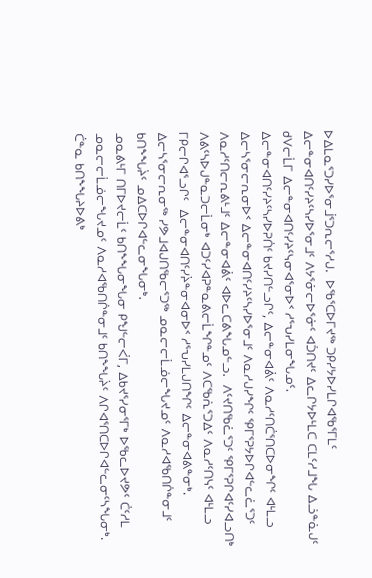ᐅᐃᒪᓇᕐᑐᓯᐅᕐᓂᒨᕐᑐᕆᓕᕐᓱᒍ.  ᐅᖃᕐᑕᐅᒥᔪᖅ ᑐᑭᓯᔭᐅᓯᒪᒋᐊᖃᕐᒥᒪᑦ ᐃᓕᓐᓂᐊᑎᑦᓯᔨᑦᓴᓯᐅᕐᓂᒧᑦ ᐱᔭᕐᓃᓕᐅᕐᓃᑦ ᐊᑑᑎᔪᑦ ᐃᓚᒋᔭᐅᒻᒪᑕ ᑕᒪᑦᓱᒧᖓ ᐃᓘᓐᓈᒍᑦ ᑯᐯᓕᒫᒥ ᐃᓕᓐᓂᐊᑎᑦᓯᔨᑦᓭᓂᐊᕐᓂᐅᑉ ᓱᕐᕃᓯᒪᓂᖓᓄᑦ.
ᐃᓕᓐᓂᐊᑎᑦᓯᔨᑦᓴᓯᐅᕈᑏᑦ ᑲᔪᓯᑎᓪᓗᒋᑦ, ᐃᓕᓐᓂᐊᕖᑦ ᐱᓇᓱᑦᑎᑖᕐᑎᑕᐅᓂᖏᑦ ᐊᒻᒪᓗ ᐃᓕᓴᕐᓂᓕᕆᓂᐅᑉ ᐃᓕᓐᓂᐊᑎᑦᓯᔨᑦᓴᓯᐅᕐᓂᒧᑦ ᐱᓇᓱᒍᓯᖏᑦ ᕿᒥᕐᕈᔭᐅᒋᐊᓪᓚᓛᕐᑐᑦ ᐱᓇᓱᑦᑎᓕᕆᕕᒻᒧᑦ ᐃᓕᓐᓂᐊᕖᑦ ᐊᐅᓚᑕᕕᖓᓄᓪᓗ.  ᐱᑦᔪᑎᖃᓛᕐᑐᑦ ᕿᒥᕐᕈᒋᐊᑦᓯᐊᓗᑎᒃ ᐱᕕᑦᓴᐅᒍᓐᓇᑐᓕᒫᓂᒃ ᐊᑐᑦᓯᐊᕈᓐᓇᕕᓕᒫᖏᓐᓄᑦ ᐱᑕᖃᕇᕐᑐᐃᑦ ᐱᓇᓱᑦᑎᓭᑦ ᐊᒻᒪᓗ ᒥᑭᓕᒋᐊᕐᓗᒋᑦ  ᐃᓕᓐᓂᐊᑎᑦᓯᔩᓐᓂᐊᓂᐅᑉ ᓱᕐᕃᓯᒪᒍᑎᖏᑦ ᐃᓕᓐᓂᐊᕕᓐᓂᒃ.
ᐃᓕᓴᕐᓂᓕᕆᓂᖅ ᓯᕗᒧᐊᒍᑎᖃᓕᕐᑐᖅ ᓄᓇᓕᓕᒫᓅᓕᖓᔪᓄᑦ ᐱᓇᓱᐊᖃᑎᒌᓐᓂᒧᑦ ᑲᑎᖕᖓᔩᑦ ᓄᐃᑕᐅᒋᐊᓪᓚᓂᖓᓂᒃ.
ᓄᓇᕕᒻᒥ ᑎᒥᐅᔪᓕᒫᑦ ᑲᑎᖕᖓᓂᖓᓂ ᑭᖑᓪᓕᐹᒥ, ᐃᑲᔪᕐᓯᓂᕐᒥᒃ ᐅᖃᓚᐅᔪᕗᑦ ᑖᑦᓱᒪ ᓄᓇᓕᓕᒫᓅᓕᖓᔪᓄᑦ ᐱᓇᓱᐊᖃᑎᒌᓐᓂᒧᑦ ᑲᑎᖕᖓᔩᑦ ᐱᒋᐊᕐᑎᑕᐅᒋᐊᓪᓚᓂᑦᓴᖓᓂᒃ. ᑖᓐᓇ ᑲᑎᖕᖓᔨᐅᕕᒃ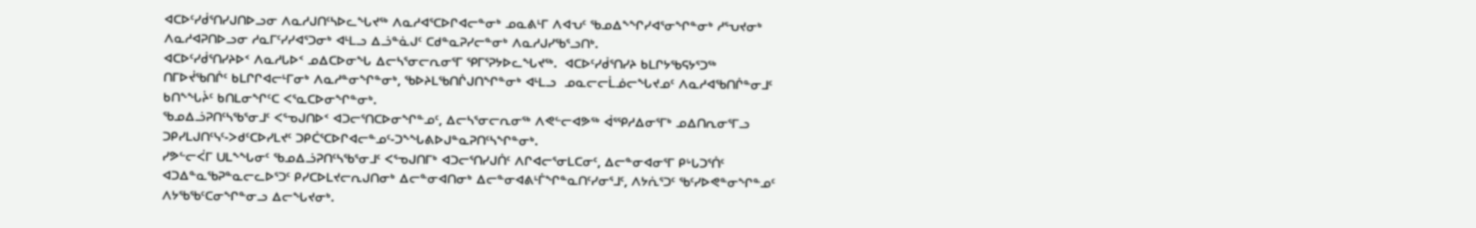ᐊᑕᐅᑦᓯᑰᕐᑎᓯᒍᑎᐅᓗᓂ ᐱᓇᓱᒍᑎᑦᓴᐅᓚᖓᔪᖅ ᐱᓇᓱᐊᕐᑕᐅᒋᐊᓕᓐᓂᒃ ᓄᓇᕕᒻᒥ ᐱᐊᕃᑦ ᖃᓄᐃᖕᖏᓯᐊᕐᓂᖏᓐᓂᒃ ᓱᕐᕃᔪᓂᒃ ᐱᓇᓱᐊᕈᑎᐅᓗᓂ ᓱᓇᒥᑦᓯᓯᐊᕐᑐᓂᒃ ᐊᒻᒪᓗ ᐃᓘᓐᓈᒍᑦ ᑕᑯᓐᓇᕈᓯᓕᓐᓂᒃ ᐱᓇᓱᒍᓯᖃᕐᓗᑎᒃ.
ᐊᑕᐅᑦᓯᑰᕐᑎᓯᔨᐅᑉ ᐱᓇᓱᒐᐅᑉ ᓄᐃᑕᐅᓂᖓ ᐃᓕᓴᕐᓂᓕᕆᓂᕐᒥ ᕿᒥᕐᕈᔭᐅᓚᖓᔪᖅ.  ᐊᑕᐅᑦᓯᑰᕐᑎᓯᔨ ᑲᒪᒋᔭᖃᕋᔭᕐᑐᖅ ᑎᒥᐅᔫᖃᑎᒌᑦ ᑲᒪᒋᒋᐊᓕᒻᒥᓂᒃ ᐱᓇᓱᓐᓂᖏᓐᓂᒃ, ᖃᐅᔨᒪᖃᑎᒌᒍᑎᖏᓐᓂᒃ ᐊᒻᒪᓗ  ᓄᓇᓕᓕᒫᓅᓕᖓᔪᓄᑦ ᐱᓇᓱᐊᖃᑎᒌᓐᓂᒧᑦ ᑲᑎᖕᖓᔩᑦ ᑲᑎᒪᓂᖏᑦᑕ ᐸᕐᓇᑕᐅᓂᖏᓐᓂᒃ.
ᖃᓄᐃᓘᕈᑎᑦᓴᖃᕐᓂᒧᑦ ᐸᕐᓀᒍᑎᐅᑉ ᐊᑐᓕᕐᑎᑕᐅᓂᖏᓐᓄᑦ, ᐃᓕᓴᕐᓂᓕᕆᓂᖅ ᐱᕙᓪᓕᐊᕗᖅ ᐋᕐᕿᓱᐃᓂᕐᒥᒃ ᓄᐃᑎᕆᓂᕐᒥᓗ ᑐᑭᓯᒪᒍᑎᑦᓭᑦ-ᐳᑯᑦᑕᐅᓯᒪᔪᑦ ᑐᑭᑖᕐᑕᐅᒋᐊᓕᓐᓄᑦ-ᑐᖕᖓᕕᐅᒍᓐᓇᕈᑎᑦᓴᖏᓐᓂᒃ.
ᓯᕗᓪᓕᐹᒥ ᑌᒪᖕᖓᓂᑦ ᖃᓄᐃᓘᕈᑎᑦᓴᖃᕐᓂᒧᑦ ᐸᕐᓀᒍᑎᒥᒃ ᐊᑐᓕᕐᑎᓯᒍᑏᑦ ᐱᒋᐊᓕᕐᓂᒪᑕᓂᑦ, ᐃᓕᓐᓂᐊᓂᕐᒥ ᑭᒡᒐᑐᕐᑏᑦ ᐊᑐᐃᓐᓇᖃᕈᓐᓇᓕᓚᐅᕐᑐᑦ ᑭᓯᑕᐅᒪᔪᓕᕆᒍᑎᓂᒃ ᐃᓕᓐᓂᐊᑎᓂᒃ ᐃᓕᓐᓂᐊᕕᒻᒦᖏᓐᓇᑎᑦᓯᓂᕐᒧᑦ, ᐱᔭᕇᕐᑐᑦ ᖃᑦᓯᐅᕙᓐᓂᖏᓐᓄᑦ ᐱᔭᖃᖃᑦᑕᓂᖏᓐᓂᓗ ᐃᓕᖓᔪᓂᒃ.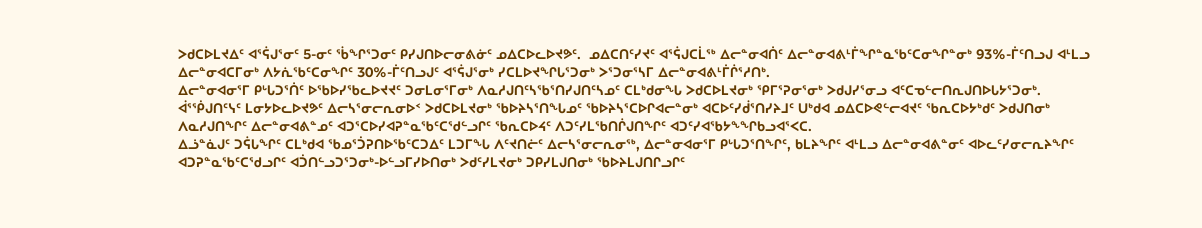ᐳᑯᑕᐅᒪᔪᐃᑦ ᐊᕐᕌᒍᕐᓂᑦ 5-ᓂᑦ ᖄᖏᕐᑐᓂᑦ ᑭᓯᒍᑎᐅᓕᓂᕕᓃᑦ ᓄᐃᑕᐅᓚᐅᔪᕗᑦ.  ᓄᐃᑕᑎᑦᓯᔪᑦ ᐊᕐᕌᒍᑕᒫᖅ ᐃᓕᓐᓂᐊᑏᑦ ᐃᓕᓐᓂᐊᕕᒻᒦᖏᓐᓇᖃᑦᑕᓂᖏᓐᓂᒃ 93%-ᒦᑦᑎᓗᒍ ᐊᒻᒪᓗ ᐃᓕᓐᓂᐊᑕᒥᓂᒃ ᐱᔭᕇᖃᑦᑕᓂᖏᑦ 30%-ᒦᑦᑎᓗᒍᑦ ᐊᕐᕌᒍᕐᓂᒃ ᓯᑕᒪᐅᔪᖏᒐᕐᑐᓂᒃ ᐳᕐᑐᓂᕐᓴᒥ ᐃᓕᓐᓂᐊᕕᒻᒦᒌᕐᓱᑎᒃ.
ᐃᓕᓐᓂᐊᓂᕐᒥ ᑭᒡᒐᑐᕐᑏᑦ ᐅᖃᐅᓯᖃᓚᐅᔪᔪᑦ ᑐᓂᒪᓂᕐᒥᓂᒃ ᐱᓇᓱᒍᑎᑦᓴᖃᕐᑎᓯᒍᑎᑦᓴᓄᑦ ᑕᒪᒃᑯᓂᖓ ᐳᑯᑕᐅᒪᔪᓂᒃ ᕿᒥᕐᕈᓂᕐᓂᒃ ᐳᑯᒍᓯᕐᓂᓗ ᐊᑦᑕᓀᓪᓕᑎᕆᒍᑎᐅᒐᔭᕐᑐᓂᒃ. ᐋᕐᖀᒍᑎᑦᓭᑦ ᒪᓂᔭᐅᓚᐅᔪᕗᑦ ᐃᓕᓴᕐᓂᓕᕆᓂᐅᑉ ᐳᑯᑕᐅᒪᔪᓂᒃ ᖃᐅᔨᓴᕐᑎᖓᓄᑦ ᖃᐅᔨᓴᕐᑕᐅᒋᐊᓕᓐᓂᒃ ᐊᑕᐅᑦᓯᑰᕐᑎᓯᔨᒧᑦ ᑌᒃᑯᐊ ᓄᐃᑕᐅᕙᓪᓕᐊᔪᑦ ᖃᕆᑕᐅᔭᒃᑯᑦ ᐳᑯᒍᑎᓂᒃ ᐱᓇᓱᒍᑎᖏᑦ ᐃᓕᓐᓂᐊᕕᓐᓄᑦ ᐊᑐᕐᑕᐅᓯᐊᕈᓐᓇᖃᑦᑕᖁᓪᓗᒋᑦ ᖃᕆᑕᐅᔦᑦ ᐱᑐᑦᓯᒪᖃᑎᒌᒍᑎᖏᑦ ᐊᑐᑦᓯᐊᖃᔭᖕᖏᑲᓗᐊᕐᐸᑕ.
ᐃᓘᓐᓈᒍᑦ ᑐᕌᒐᖏᑦ ᑕᒪᒃᑯᐊ ᖃᓄᕐᑑᕈᑎᐅᖃᑦᑕᑐᐃᑦ ᒪᑐᒥᖓ ᐱᑦᔪᑎᓖᑦ ᐃᓕᓴᕐᓂᓕᕆᓂᖅ, ᐃᓕᓐᓂᐊᓂᕐᒥ ᑭᒡᒐᑐᕐᑎᖏᑦ, ᑲᒪᔨᖏᑦ ᐊᒻᒪᓗ ᐃᓕᓐᓂᐊᕕᓐᓂᑦ ᐊᐅᓚᑦᓯᓂᓕᕆᔨᖏᑦ ᐊᑐᕈᓐᓇᖃᑦᑕᖁᓗᒋᑦ ᐊᑑᑎᓪᓗᑐᕐᑐᓂᒃ-ᐅᓪᓗᒥᓯᐅᑎᓂᒃ ᐳᑯᑦᓯᒪᔪᓂᒃ ᑐᑭᓯᒪᒍᑎᓂᒃ ᖃᐅᔨᒪᒍᑎᒋᓗᒋᑦ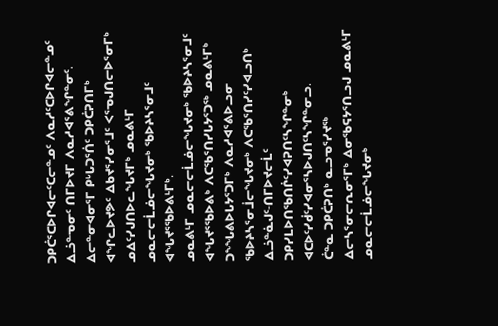ᑐᑭᑖᕐᑕᐅᒋᐊᓕᑦᑕᓕᓐᓄᑦ ᐱᓇᓱᑦᑕᐅᒋᐊᓕᓐᓄᑦ ᐃᓘᓐᓀᓂᑦ ᑎᒥᐅᔪᒥ ᐱᓇᓱᐊᕐᕕᖏᓐᓂᑦ.
ᐃᓕᓐᓂᐊᓂᕐᒥ ᑭᒡᒐᑐᕐᑏᑦ ᑐᑭᑖᕈᑎᒥᒃ ᐊᖏᓚᐅᔪᕗᑦ ᐃᑲᔪᕐᓯᓂᕐᒧᑦ ᐸᕐᓀᒍᑎᓕᐅᕐᓂᒥᒃ ᓄᐃᑦᓯᒍᑎᐅᓚᖓᔪᒥᒃ ᓄᓇᕕᒻᒥ ᓄᓇᓕᓕᒫᓅᓕᖓᔪᓂᒃ ᖃᐅᔨᓴᕐᓂᒧᑦ ᐊᖓᔪᕐᖃᐅᕕᒻᒥᒃ.
ᓄᓇᕕᒻᒥ ᓄᓇᓕᓕᒫᓅᓕᖓᔪᓂᒃ ᖃᐅᔨᓴᕐᓂᒧᑦ ᐊᖓᔪᕐᖃᐅᕕᒃ ᐱᑕᖃᕐᑎᓯᒐᔭᕐᑐᖅ ᓄᓇᕕᒻᒥᒃ ᑐᖕᖓᕕᐅᒐᔭᕐᑐᒥᒃ ᐱᓇᓱᐊᕐᕕᐅᓗᓂ ᖃᐅᔨᓴᕐᓂᒨᓕᖓᔪᓂᒃ ᐱᑕᖃᕐᑎᓯᑦᓯᐊᓗᑎᒃ ᐃᓘᓐᓈᒍᑦ-ᑎᒥᐅᔪᓕᒫᑦ ᑐᑭᓯᒪᐅᑎᖃᑎᒌᑦᓯᐊᕈᑎᑦᓴᖏᓐᓂᒃ ᐊᑕᐅᑦᓯᑰᑦᓯᐊᓂᕐᓴᐅᒍᑎᑦᓴᖏᓐᓂᓗ.
ᑖᓐᓇ ᑐᑭᑖᕈᑎᒃ ᓇᓗᓀᕐᓯᔪᖅ ᐃᓕᓴᕐᓂᓕᕆᓂᕐᒥᒃ ᐃᓂᖃᕋᔭᕐᑎᓗᒍ ᓄᓇᕕᒻᒥ ᓄᓇᓕᓕᒫᓅᓕᖓᔪᓂᒃ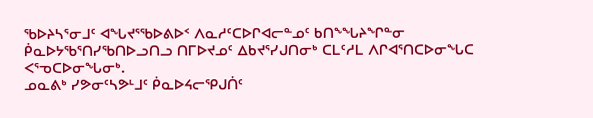ᖃᐅᔨᓴᕐᓂᒧᑦ ᐊᖓᔪᕐᖃᐅᕕᐅᑉ ᐱᓇᓱᑦᑕᐅᒋᐊᓕᓐᓄᑦ ᑲᑎᖕᖓᔨᖏᓐᓂ ᑮᓇᐅᔭᖃᕐᑎᓯᖃᑎᐅᓗᑎᓗ ᑎᒥᐅᔪᓄᑦ ᐃᑲᔪᕐᓯᒍᑎᓂᒃ ᑕᒪᑦᓱᒪ ᐱᒋᐊᕐᑎᑕᐅᓂᖓᑕ ᐸᕐᓀᑕᐅᓂᖓᓂᒃ.
ᓄᓇᕕᒃ ᓯᕗᓂᑦᓴᕗᒻᒧᑦ ᑮᓇᐅᔦᓕᕿᒍᑏᑦ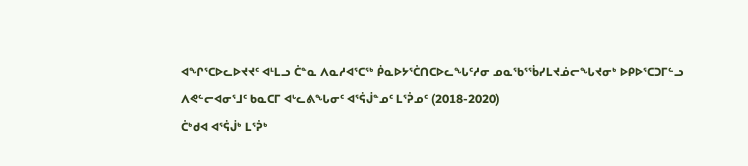ᐊᖏᕐᑕᐅᓚᐅᔪᔪᑦ ᐊᒻᒪᓗ ᑖᓐᓇ ᐱᓇᓱᐊᕐᑕᖅ ᑮᓇᐅᔭᕐᑖᑎᑕᐅᓚᖓᑦᓱᓂ ᓄᓇᖃᕐᖄᓯᒪᔪᓅᓕᖓᔪᓂᒃ ᐅᑭᐅᕐᑕᑐᒥᓪᓗ ᐱᕙᓪᓕᐊᓂᕐᒧᑦ ᑲᓇᑕᒥ ᐊᒡᓚᕕᖓᓂᑦ ᐊᕐᕌᒎᓐᓄᑦ ᒪᕐᕉᓄᑦ (2018-2020)
ᑖᒃᑯᐊ ᐊᕐᕌᒎᒃ ᒪᕐᕉᒃ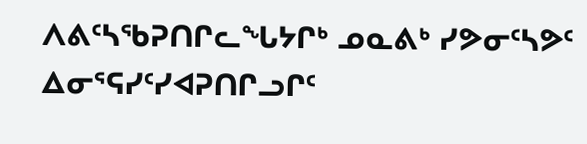ᐱᕕᑦᓴᖃᕈᑎᒋᓚᖓᔭᒋᒃ ᓄᓇᕕᒃ ᓯᕗᓂᑦᓴᕗᑦ ᐃᓂᕐᕋᓯᑦᓯᐊᕈᑎᒋᓗᒋᑦ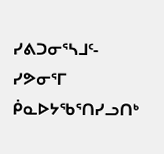ᓯᕕᑐᓂᕐᓴᒧᑦ-ᓯᕗᓂᕐᒥ ᑮᓇᐅᔭᖃᕐᑎᓯᓗᑎᒃ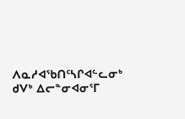ᐱᓇᓱᐊᖃᑎᑦᓴᒋᐊᓪᓚᓂᒃ ᑯᐯᒃ ᐃᓕᓐᓂᐊᓂᕐᒥ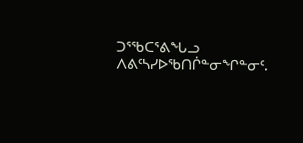ᑐᕐᖃᑕᕐᕕᖓᓗ ᐱᕕᑦᓴᓯᐅᖃᑎᒌᓐᓂᖏᓐᓂᑦ.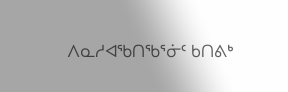ᐱᓇᓱᐊᖃᑎᖃᕐᓃᑦ ᑲᑎᕕᒃ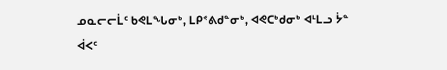ᓄᓇᓕᓕᒫᑦ ᑲᕙᒪᖓᓂᒃ, ᒪᑭᕝᕕᑯᓐᓂᒃ, ᐊᕙᑕᒃᑯᓂᒃ ᐊᒻᒪᓗ ᔮᓐ ᐋᐸᑦ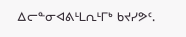ᐃᓕᓐᓂᐊᕕᒻᒪᕆᒻᒥᒃ ᑲᔪᓯᕗᑦ.